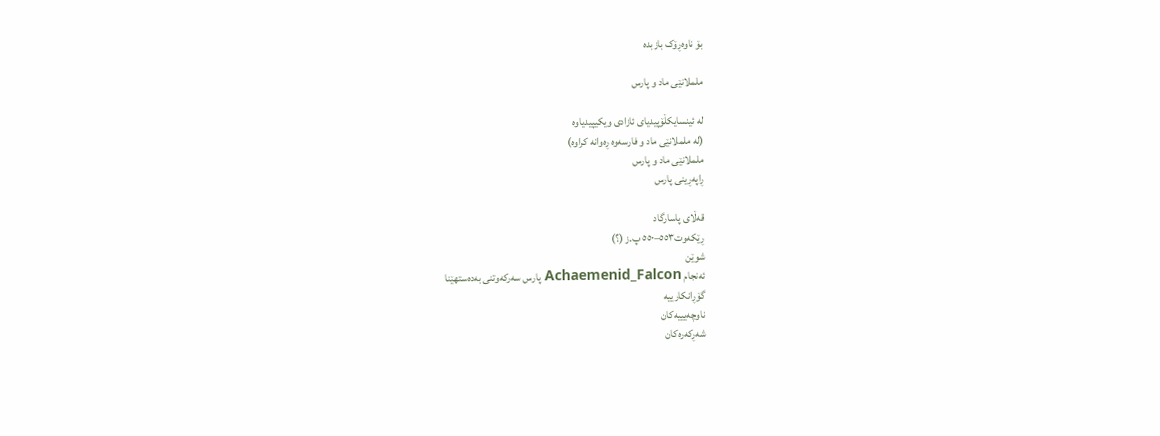بۆ ناوەڕۆک بازبدە

ململانێی ماد و پارس

لە ئینسایکڵۆپیدیای ئازادی ویکیپیدیاوە
(لە ململانێی ماد و فارسەوە ڕەوانە کراوە)
ململانێی ماد و پارس
ڕاپەڕینی پارس

قەڵای پاسارگاد
ڕێکەوت٥٥٣–٥٥٠ پ.ز (؟)
شوێن
ئەنجام Achaemenid_Falcon پارس سەرکەوتنی بەدەستھێنا
گۆڕانکارییە
ناوچەیییەکان
شەڕکەرەکان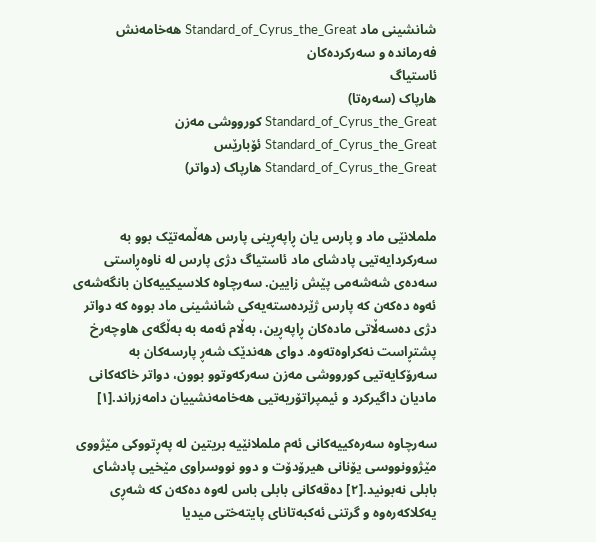شانشینی ماد Standard_of_Cyrus_the_Great ھەخامەنش
فەرماندە و سەرکردەکان
ئاستیاگ
ھارپاک (سەرەتا)
Standard_of_Cyrus_the_Great کورووشی مەزن
Standard_of_Cyrus_the_Great ئۆبارێس
Standard_of_Cyrus_the_Great ھارپاک (دواتر)


ململانێی ماد و پارس یان ڕاپەڕینی پارس ھەڵمەتێک بوو بە سەرکردایەتیی پادشای ماد ئاستیاگ دژی پارس لە ناوەڕاستی سەدەی شەشەمی پێش زایین. سەرچاوە کلاسیکییەکان بانگەشەی ئەوە دەکەن کە پارس ژێردەستەیەکی شانشینی ماد بووە کە دواتر دژی دەسەڵاتی مادەکان ڕاپەڕین، بەڵام ئەمە بە بەڵگەی ھاوچەرخ پشتڕاست نەکراوەتەوە. دوای ھەندێک شەڕ پارسەکان بە سەرۆکایەتیی کورووشی مەزن سەرکەوتوو بوون، دواتر خاکەکانی مادیان داگیرکرد و ئیمپراتۆریەتیی ھەخامەنشییان دامەزراند.[١]

سەرچاوە سەرەکییەکانی ئەم ململانێیە بریتین لە پەڕتووکی مێژووی مێژوونووسی یۆنانی ھیرۆدۆت و دوو نووسراوی مێخیی پادشای بابلی نەبونید.[٢] دەقەکانی بابلی باس لەوە دەکەن کە شەڕی یەکلاکەرەوە و گرتنی ئەکبەتانای پایتەختی میدیا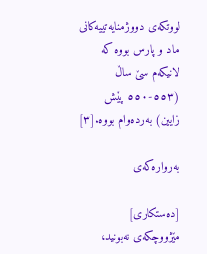لووتکەی دووژمنایەتییەکانی ماد و پارس بووە کە لانیکەم سێ ساڵ (٥٥٣-٥٥٠ پێش زایین) بەردەوام بووە.[٣]

بەروارەکەی

[دەستکاری]
مێژووچکەی نەبونید،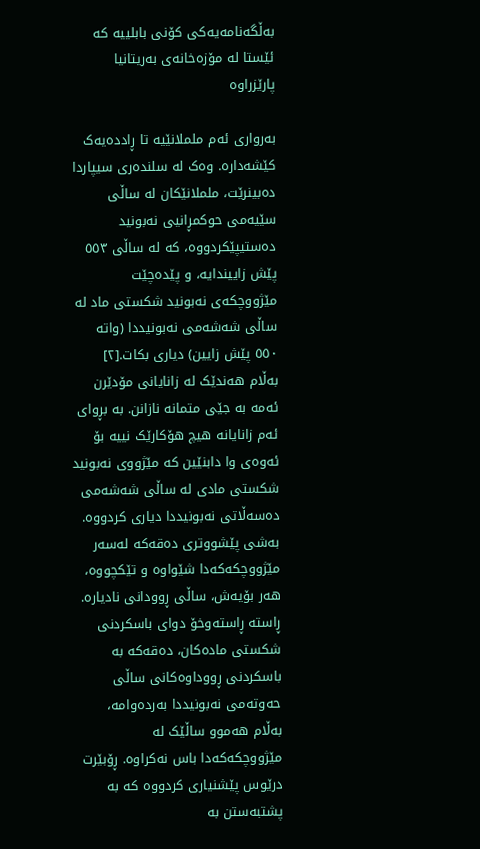بەڵگەنامەیەکی کۆنی بابلییە کە ئێستا لە مۆزەخانەی بەریتانیا پارێزراوە

بەرواری ئەم ململانێیە تا ڕاددەیەک کێشەدارە. وەک لە سلندەری سیپاردا دەبینرێت، ململانێکان لە ساڵی سێیەمی حوکمڕانیی نەبونید دەستیپێکردووە، کە لە ساڵی ٥٥٣ پێش زاییندایە، و پێدەچێت مێژووچکەی نەبونید شکستی ماد لە ساڵی شەشەمی نەبونیددا (واتە ٥٥٠ پێش زایین) دیاری بکات.[٢] بەڵام ھەندێک لە زانایانی مۆدێرن ئەمە بە جێی متمانە نازانن. بە بڕوای ئەم زانایانە ھیچ ھۆکارێک نییە بۆ ئەوەی وا دابنێین کە مێژووی نەبونید شکستی مادی لە ساڵی شەشەمی دەسەڵاتی نەبونیددا دیاری کردووە. بەشی پێشووتری دەقەکە لەسەر مێژووچکەکەدا شێواوە و تێکچووە، ھەر بۆیەش، ساڵی ڕوودانی نادیارە. ڕاستە ڕاستەوخۆ دوای باسکردنی شکستی مادەکان، دەقەکە بە باسکردنی ڕووداوەکانی ساڵی حەوتەمی نەبونیددا بەردەوامە، بەڵام ھەموو ساڵێک لە مێژووچکەکەدا باس نەکراوە. ڕۆبێرت درێوس پێشنیاری کردووە کە بە پشتبەستن بە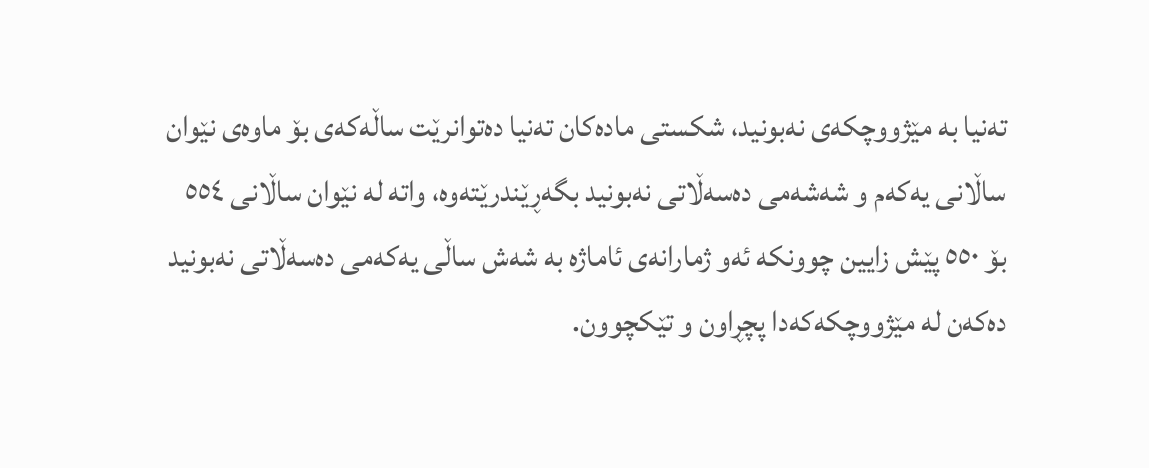تەنیا بە مێژووچکەی نەبونید، شکستی مادەکان تەنیا دەتوانرێت ساڵەکەی بۆ ماوەی نێوان ساڵانی یەکەم و شەشەمی دەسەڵاتی نەبونید بگەڕێندرێتەوە، واتە لە نێوان ساڵانی ٥٥٤ بۆ ٥٥٠ پێش زایین چوونکە ئەو ژمارانەی ئاماژە بە شەش ساڵی یەکەمی دەسەڵاتی نەبونید دەکەن لە مێژووچکەکەدا پچڕاون و تێکچوون.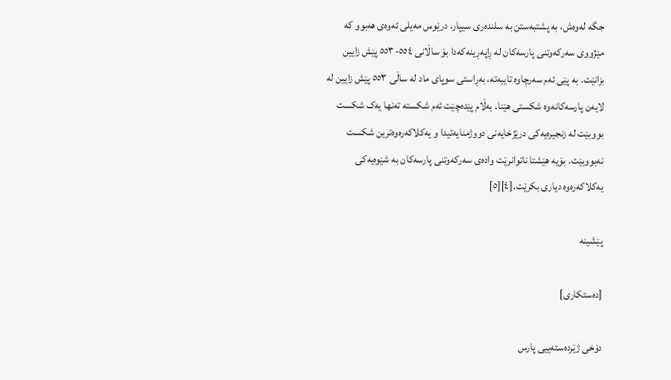جگە لەوەش، بە پشتبەستن بە سلندەری سیپار، درێوس مەیلی ئەوەی ھەبوو کە مێژووی سەرکەوتنی پارسەکان لە ڕاپەڕینەکەدا بۆ ساڵانی ٥٥٤-٥٥٣ پێش زایین بزانێت. بە پێی ئەم سەرچاوە تایبەتە، بەڕاستی سوپای ماد لە ساڵی ٥٥٣ پێش زایین لە لایەن پارسەکانەوە شکستی ھێنا. بەڵام پێدەچێت ئەم شکستە تەنھا یەک شکست بووبێت لە زنجیرەیەکی درێژخایەنی دووژمنایەتیدا و یەکلاکەرەوەترین شکست نەبووبێت. بۆیە ھێشتا ناتوانرێت وادەی سەرکەوتنی پارسەکان بە شێوەیەکی یەکلاکەرەوە دیاری بکرێت.[٤][٥]

پێشینە

[دەستکاری]

دۆخی ژێردەستەییی پارس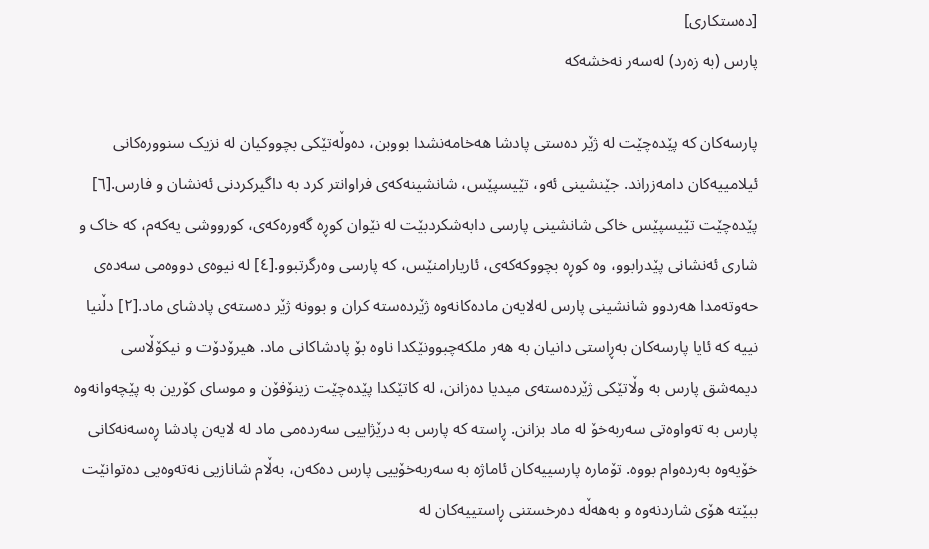[دەستکاری]
پارس (بە زەرد) لەسەر نەخشەکە

پارسەکان کە پێدەچێت لە ژێر دەستی پادشا ھەخامەنشدا بووبن، دەوڵەتێکی بچووکیان لە نزیک سنوورەکانی ئیلامییەکان دامەزراند. جێنشینی ئەو، تێیسپێس، شانشینەکەی فراوانتر کرد بە داگیرکردنی ئەنشان و فارس.[٦] پێدەچێت تێیسپێس خاکی شانشینی پارسی دابەشکردبێت لە نێوان کوڕە گەورەکەی، کورووشی یەکەم، کە خاک و شاری ئەنشانی پێدرابوو، وە کوڕە بچووکەکەی، ئاریارامنێس، کە پارسی وەرگرتبوو.[٤] لە نیوەی دووەمی سەدەی حەوتەمدا ھەردوو شانشینی پارس لەلایەن مادەکانەوە ژێردەستە کران و بوونە ژێر دەستەی پادشای ماد.[٢] دڵنیا نییە کە ئایا پارسەکان بەڕاستی دانیان بە ھەر ملکەچبوونێکدا ناوە بۆ پادشاکانی ماد. ھیرۆدۆت و نیکۆڵاسی دیمەشق پارس بە وڵاتێکی ژێردەستەی میدیا دەزانن، لە کاتێکدا پێدەچێت زینۆفۆن و موسای کۆرین بە پێچەوانەوە پارس بە تەواوەتی سەربەخۆ لە ماد بزانن. ڕاستە کە پارس بە درێژاییی سەردەمی ماد لە لایەن پادشا ڕەسەنەکانی خۆیەوە بەردەوام بووە. تۆمارە پارسییەکان ئاماژە بە سەربەخۆییی پارس دەکەن، بەڵام شانازیی نەتەوەیی دەتوانێت ببێتە ھۆی شاردنەوە و بەھەڵە دەرخستنی ڕاستییەکان لە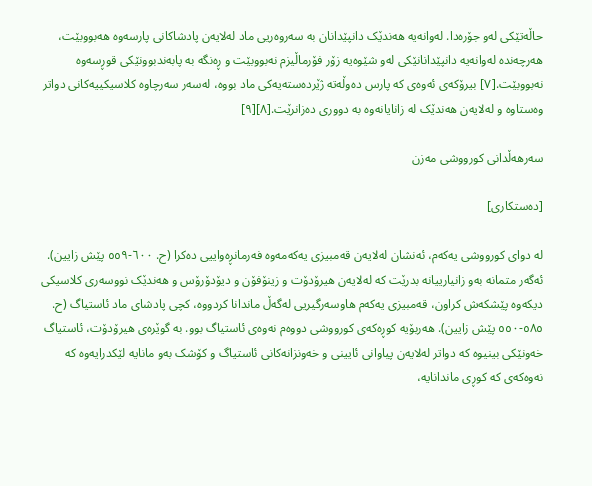حاڵەتێکی لەو جۆرەدا. لەوانەیە ھەندێک دانپێدانان بە سەروەریی ماد لەلایەن پادشاکانی پارسەوە ھەبووبێت، ھەرچەندە لەوانەیە دانپێدانانێکی لەو شێوەیە زۆر فۆرماڵیزم نەبووبێت و ڕەنگە بە پابەندبوونێکی قوڕسەوە نەبووبێت.[٧] بیرۆکەی ئەوەی کە پارس دەوڵەتە ژێردەستەیەکی ماد بووە، لەسەر سەرچاوە کلاسیکییەکانی دواتر وەستاوە و لەلایەن ھەندێک لە زانایانەوە بە دووری دەزانرێت.[٨][٩]

سەرھەڵدانی کورووشی مەزن

[دەستکاری]

لە دوای کورووشی یەکەم، ئەنشان لەلایەن قەمبیزی یەکەمەوە فەرمانڕەواییی دەکرا (ح. ٦٠٠-٥٥٩ پێش زایین). ئەگەر متمانە بەو زانیارییانە بدرێت کە لەلایەن ھیرۆدۆت و زینۆفۆن و دیۆدۆرۆس و ھەندێک نووسەری کلاسیکی دیکەوە پێشکەش کراون، قەمبیزی یەکەم ھاوسەرگیریی لەگەڵ ماندانا کردووە، کچی پادشای ماد ئاستیاگ (ح. ٥٨٥-٥٥٠ پێش زایین). ھەربۆیە کوڕەکەی کورووشی دووەم نەوەى ئاستیاگ بوو. بە گوێرەی ھیرۆدۆت، ئاستیاگ خەونێکی بینیوە کە دواتر لەلایەن پیاوانی ئایینی و خەونزانەکانی ئاستیاگ و کۆشک بەو مانایە لێکدرایەوە کە نەوەکەی کە کوڕی ماندانایە،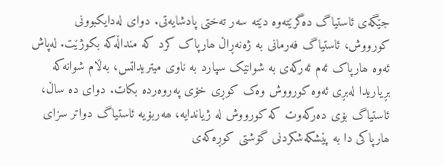جێگەی ئاستیاگ دەگرێتەوە دێتە سەر تەختی پادشایەتی. دوای لەدایکبوونی کورووش، ئاستیاگ فەرمانی بە ژەنەڕاڵ ھارپاک کرد کە منداڵەکە بکوژێت. لەپاش ئەوە ھارپاک ئەم ئەرکەی بە شوانێک سپارد بە ناوی میتریداتس، بەڵام شوانەکە بڕیاریدا لەبڕی ئەوە کورووش وەک کوڕی خۆی پەروەردە بکات. دوای دە ساڵ، ئاستیاگ بۆی دەرکەوت کە کورووش لە ژیاندایە، ھەربۆیە ئاستیاگ دواتر سزای ھارپاکی دا بە پێشکەشکردنی گۆشتی کوڕەکەی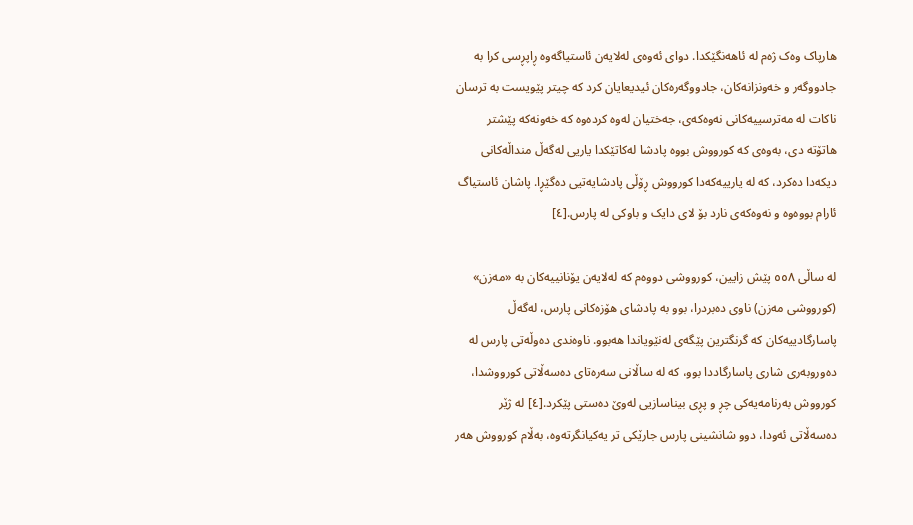ھارپاک وەک ژەم لە ئاھەنگێکدا. دوای ئەوەی لەلایەن ئاستیاگەوە ڕاپڕسی کرا بە جادووگەر و خەونزانەکان، جادووگەرەکان ئیدیعایان کرد کە چیتر پێویست بە ترسان ناکات لە مەترسییەکانی نەوەکەی، جەختیان لەوە کردەوە کە خەونەکە پێشتر ھاتۆتە دی، بەوەی کە کورووش بووە پادشا لەکاتێکدا یاریی لەگەڵ منداڵەکانی دیکەدا دەکرد، کە لە یارییەکەدا کورووش ڕۆڵی پادشایەتیی دەگێڕا. پاشان ئاستیاگ ئارام بووەوە و نەوەکەی نارد بۆ لای دایک و باوکی لە پارس.[٤]

لە ساڵی ٥٥٨ پێش زایین، کورووشی دووەم کە لەلایەن یۆنانییەکان بە «مەزن» (کورووشی مەزن) ناوی دەبردرا، بوو بە پادشای ھۆزەکانی پارس، لەگەڵ پاسارگادییەکان کە گرنگترین پێگەی لەنێویاندا ھەبوو. ناوەندی دەوڵەتی پارس لە دەوروبەری شاری پاسارگاددا بوو، کە لە ساڵانی سەرەتای دەسەڵاتی کورووشدا، کورووش بەرنامەیەکی چڕ و پڕی بیناسازیی لەوێ دەستی پێکرد.[٤] لە ژێر دەسەڵاتی ئەودا، دوو شانشینی پارس جارێکی تر یەکیانگرتەوە، بەڵام کورووش ھەر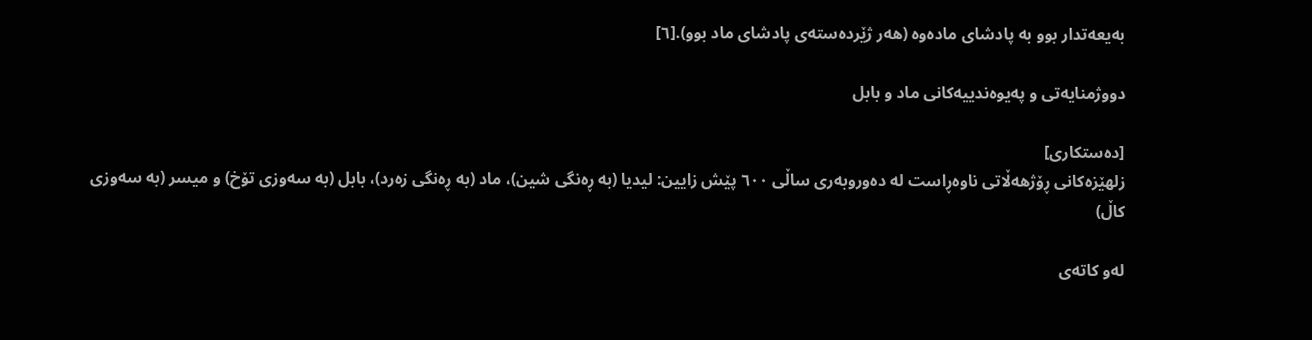بەیعەتدار بوو بە پادشای مادەوە (ھەر ژێردەستەی پادشای ماد بوو).[٦]

دووژمنایەتی و پەیوەندییەکانی ماد و بابل

[دەستکاری]
زلھێزەکانی ڕۆژھەڵاتی ناوەڕاست لە دەوروبەری ساڵی ٦٠٠ پێش زایین: لیدیا (بە ڕەنگی شین)، ماد (بە ڕەنگی زەرد)، بابل (بە سەوزی تۆخ) و میسر (بە سەوزی کاڵ)

لەو کاتەی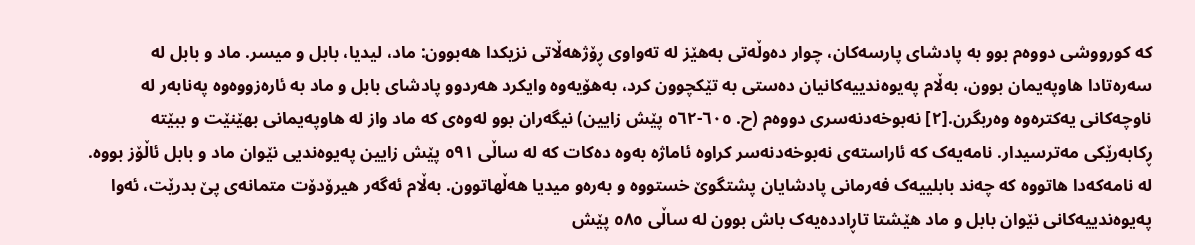کە کورووشی دووەم بوو بە پادشای پارسەکان، چوار دەوڵەتی بەھێز لە تەواوی ڕۆژھەڵاتی نزیکدا ھەبوون: ماد، لیدیا، بابل و میسر. ماد و بابل لە سەرەتادا ھاوپەیمان بوون، بەڵام پەیوەندییەکانیان دەستی بە تێکچوون کرد، بەھۆیەوە وایکرد ھەردوو پادشای بابل و ماد بە ئارەزووەوە پەنابەر لە ناوچەکانی یەکترەوە وەربگرن.[٢] نەبوخەدنەسری دووەم (ح. ٦٠٥-٥٦٢ پێش زایین) نیگەران بوو لەوەی کە ماد واز لە ھاوپەیمانی بھێنێت و ببێتە ڕکابەرێکی مەترسیدار. نامەیەک کە ئاراستەی نەبوخەدنەسر کراوە ئاماژە بەوە دەکات کە لە ساڵی ٥٩١ پێش زایین پەیوەندیی نێوان ماد و بابل ئاڵۆز بووە. لە نامەکەدا ھاتووە کە چەند بابلییەک فەرمانی پادشایان پشتگوێ خستووە و بەرەو میدیا ھەڵھاتوون. بەڵام ئەگەر ھیرۆدۆت متمانەی پێ بدرێت، ئەوا پەیوەندییەکانی نێوان بابل و ماد ھێشتا تاڕاددەیەک باش بوون لە ساڵی ٥٨٥ پێش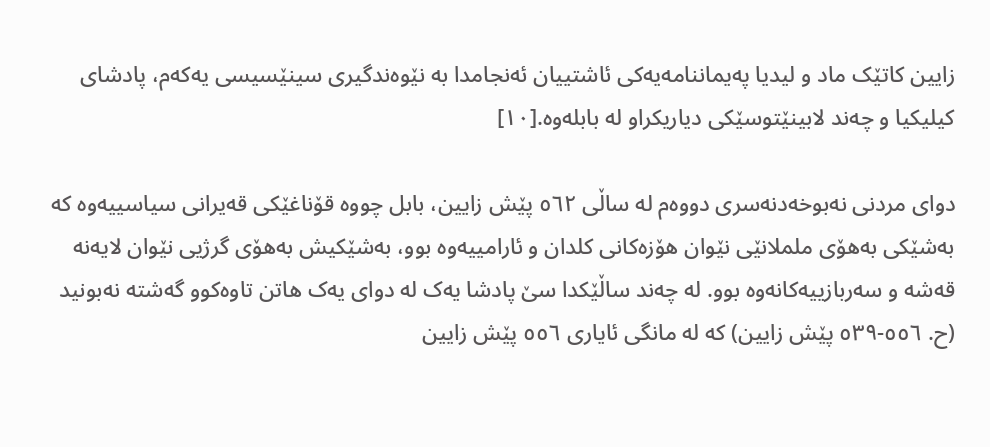زایین کاتێک ماد و لیدیا پەیماننامەیەکی ئاشتییان ئەنجامدا بە نێوەندگیری سینێسیسی یەکەم، پادشای کیلیکیا و چەند لابینێتوسێکی دیاریکراو لە بابلەوە.[١٠]

دوای مردنی نەبوخەدنەسری دووەم لە ساڵی ٥٦٢ پێش زایین، بابل چووە قۆناغێکی قەیرانی سیاسییەوە کە بەشێکی بەھۆی ململانێی نێوان ھۆزەکانی کلدان و ئارامییەوە بوو، بەشێکیش بەھۆی گرژیی نێوان لایەنە قەشە و سەربازییەکانەوە بوو. لە چەند ساڵێکدا سێ پادشا یەک لە دوای یەک ھاتن تاوەکوو گەشتە نەبونید (ح. ٥٥٦-٥٣٩ پێش زایین) کە لە مانگی ئایاری ٥٥٦ پێش زایین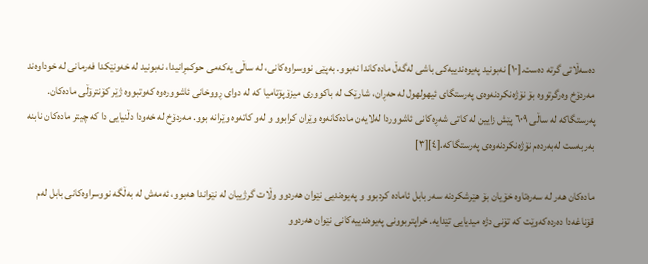دەسەڵاتی گرتە دەست.[١٠] نەبونید پەیوەندییەکی باشی لەگەڵ مادەکاندا نەبوو. بەپێی نووسراوەکانی، لە ساڵی یەکەمی حوکمڕانیدا، نەبونید لە خەونێکدا فەرمانی لە خوداوەند مەردۆخ وەرگرتووە بۆ نۆژەنکردنەوەی پەرستگای ئیھولھول لە حەڕان، شارێک لە باکووری میزۆپۆتامیا کە لە دوای ڕووخانی ئاشوورەوە کەوتبووە ژێر کۆنترۆڵی مادەکان. پەرستگاکە لە ساڵی ٦٠٩ پێش زایین لە کاتی شەڕەکانی ئاشووردا لەلایەن مادەکانەوە وێران کرابوو و لەو کاتەوە وێرانە بوو. مەردۆخ لە خەودا دڵنیایی دا کە چیتر مادەکان نابنە بەربەست لەبەردەم نۆژەنکردنەوەی پەرستگاکە.[٤][٣]

مادەکان ھەر لە سەرەتاوە خۆیان بۆ ھێرشکردنە سەر بابل ئامادە کردبوو و پەیوەندیی نێوان ھەردوو وڵات گرژییان لە نێواندا ھەبوو، ئەمەش لە بەڵگە نووسراوەکانی بابل لەم قۆناغەدا دەردەکەوێت کە تۆنی دژە میدیایی تێدایە. خراپتربوونی پەیوەندییەکانی نێوان ھەردوو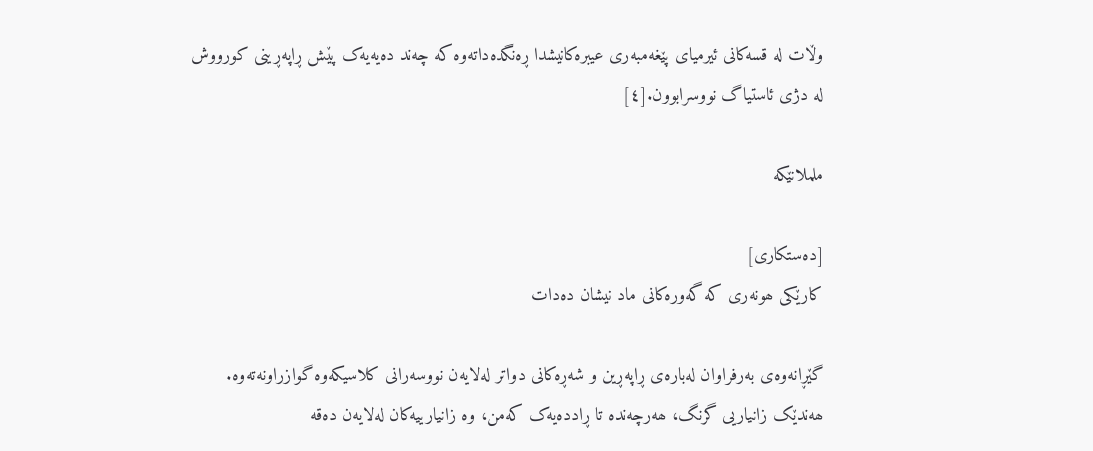وڵات لە قسەکانی ئیرمیای پێغەمبەری عیبرەکانیشدا ڕەنگدەداتەوە کە چەند دەیەیەک پێش ڕاپەڕینی کورووش لە دژی ئاستیاگ نووسرابوون.[٤]

ململانێکە

[دەستکاری]
کارێکی ھونەری کە گەورەکانی ماد نیشان دەدات

گێڕانەوەی بەرفراوان لەبارەی ڕاپەڕین و شەڕەکانی دواتر لەلایەن نووسەرانی کلاسیکەوە گوازراونەتەوە. ھەندێک زانیاریی گرنگ، ھەرچەندە تا ڕاددەیەک کەمن، وە زانیارییەکان لەلایەن دەقە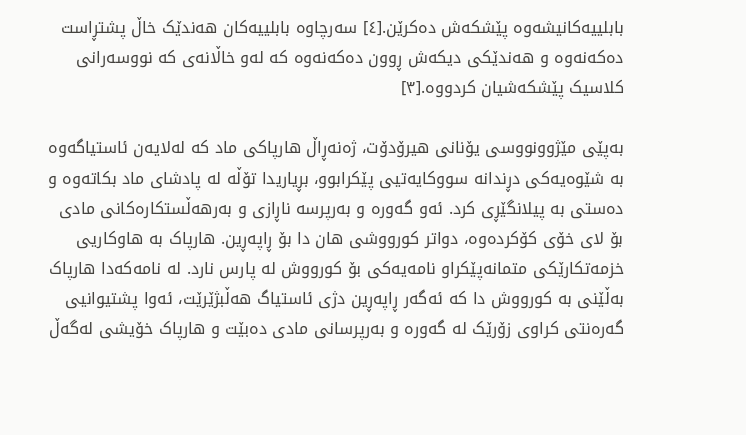بابلییەکانیشەوە پێشکەش دەکرێن.[٤] سەرچاوە بابلییەکان ھەندێک خاڵ پشتڕاست دەکەنەوە و ھەندێکی دیکەش ڕوون دەکەنەوە کە لەو خاڵانەی کە نووسەرانی کلاسیک پێشکەشیان کردووە.[٣]

بەپێی مێژوونووسی یۆنانی ھیرۆدۆت، ژەنەڕاڵ ھارپاکی ماد کە لەلایەن ئاستیاگەوە بە شێوەیەکی دڕندانە سووکایەتیی پێکرابوو، بڕیاریدا تۆڵە لە پادشای ماد بکاتەوە و دەستی بە پیلانگێڕی کرد. ئەو گەورە و بەرپرسە ناڕازی و بەرھەڵستکارەکانی مادی بۆ لای خۆی کۆکردەوە، دواتر کورووشی ھان دا بۆ ڕاپەڕین. ھارپاک بە ھاوکاریی خزمەتکارێکی متمانەپێکراو نامەیەکی بۆ کورووش لە پارس نارد. لە نامەکەدا ھارپاک بەڵێنی بە کورووش دا کە ئەگەر ڕاپەڕین دژی ئاستیاگ ھەڵبژێرێت، ئەوا پشتیوانیی گەرەنتی کراوی زۆرێک لە گەورە و بەرپرسانی مادی دەبێت و ھارپاک خۆیشی لەگەڵ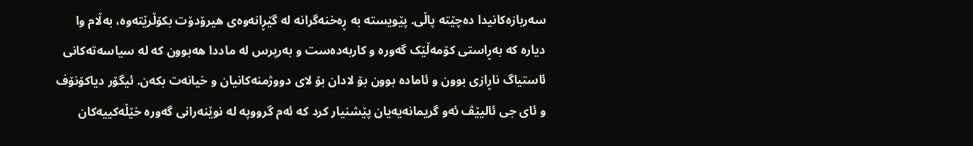سەربازەکانیدا دەچێتە پاڵی. پێویستە بە ڕەخنەگرانە لە گێڕانەوەی ھیرۆدۆت بکۆڵرێتەوە، بەڵام وا دیارە کە بەڕاستی کۆمەڵێک گەورە و کاربەدەست و بەرپرس لە ماددا ھەبوون کە لە سیاسەتەکانی ئاستیاگ ناڕازی بوون و ئامادە بوون بۆ لادان بۆ لای دووژمنەکانیان و خیانەت بکەن. ئیگۆر دیاکۆنۆف و ئای جی ئالیێڤ ئەو گریمانەیەیان پێشنیار کرد کە ئەم گرووپە لە نوێنەرانی گەورە خێڵەکییەکان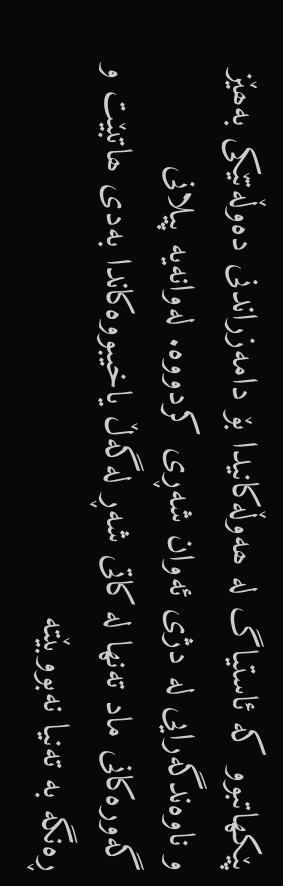پێکھاتبوو کە ئاستیاگ لە ھەوڵەکانیدا بۆ دامەزراندنی دەوڵەتێکی بەھێز و ناوەندگەرایی لە دژی ئەوان شەڕی کردووە. لەوانەیە پیلانی گەورەکانی ماد تەنھا لە کاتی شەڕ لەگەڵ یاخیبووەکاندا بەدی ھاتبێت و ڕەنگە بە تەنیا نەبووبێتە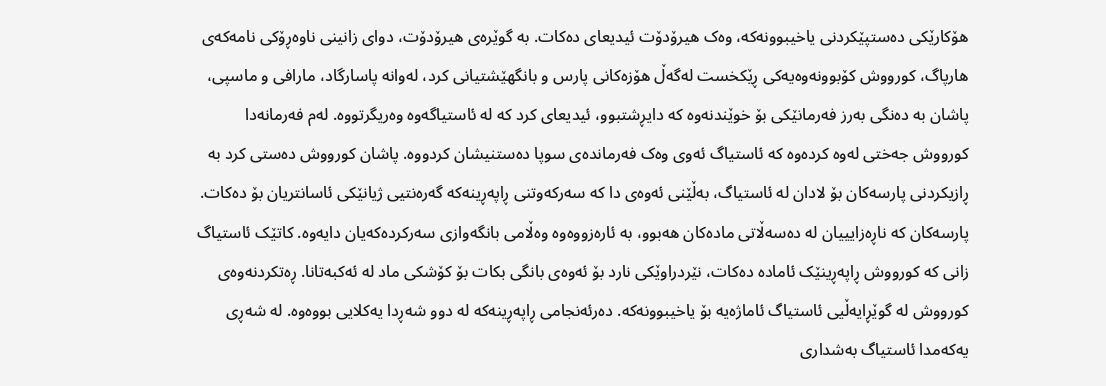ھۆکارێکی دەستپێکردنی یاخیبوونەکە، وەک ھیرۆدۆت ئیدیعای دەکات. بە گوێرەی ھیرۆدۆت، دوای زانینی ناوەڕۆکی نامەکەی ھارپاگ، کورووش کۆبوونەوەیەکی ڕێکخست لەگەڵ ھۆزەکانی پارس و بانگھێشتیانی کرد، لەوانە پاسارگاد، مارافی و ماسپی، پاشان بە دەنگی بەرز فەرمانێکی بۆ خوێندنەوە کە دایڕشتبوو، ئیدیعای کرد کە لە ئاستیاگەوە وەریگرتووە. لەم فەرمانەدا کورووش جەختی لەوە کردەوە کە ئاستیاگ ئەوی وەک فەرماندەی سوپا دەستنیشان کردووە. پاشان کورووش دەستی کرد بە ڕازیکردنی پارسەکان بۆ لادان لە ئاستیاگ، بەڵێنی ئەوەی دا کە سەرکەوتنی ڕاپەڕینەکە گەرەنتیی ژیانێکی ئاسانتریان بۆ دەکات. پارسەکان کە ناڕەزایییان لە دەسەڵاتی مادەکان ھەبوو، بە ئارەزووەوە وەڵامی بانگەوازی سەرکردەکەیان دایەوە. کاتێک ئاستیاگ زانی کە کورووش ڕاپەڕینێک ئامادە دەکات، نێردراوێکی نارد بۆ ئەوەی بانگی بکات بۆ کۆشکی ماد لە ئەکبەتانا. ڕەتکردنەوەی کورووش لە گوێڕایەڵیی ئاستیاگ ئاماژەیە بۆ یاخیبوونەکە. دەرئەنجامی ڕاپەڕینەکە لە دوو شەڕدا یەکلایی بووەوە. لە شەڕی یەکەمدا ئاستیاگ بەشداری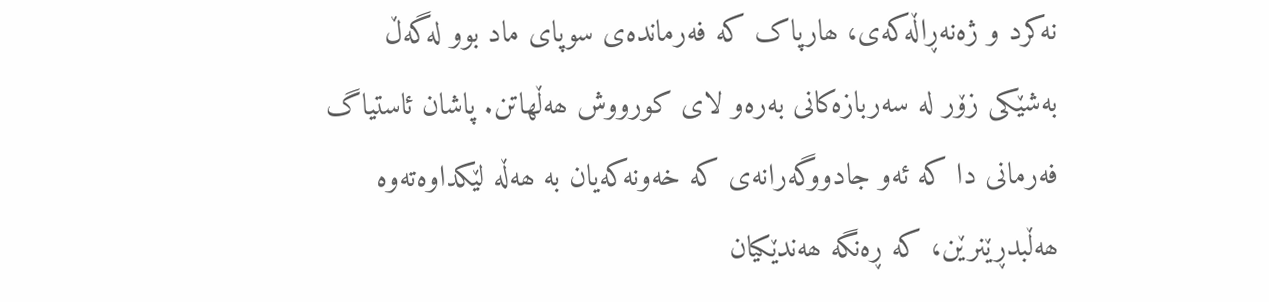نەکرد و ژەنەڕاڵەکەی، ھارپاک کە فەرماندەی سوپای ماد بوو لەگەڵ بەشێکی زۆر لە سەربازەکانی بەرەو لای کورووش ھەڵھاتن. پاشان ئاستیاگ فەرمانی دا کە ئەو جادووگەرانەی کە خەونەکەیان بە ھەڵە لێکداوەتەوە ھەڵبدڕێنرێن، کە ڕەنگە ھەندێکیان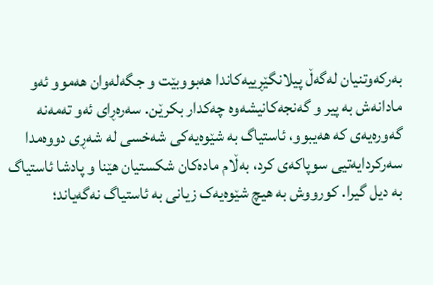بەرکەوتنیان لەگەڵ پیلانگێڕییەکاندا ھەبووبێت و جگەلەوان ھەموو ئەو مادانەش بە پیر و گەنجەکانیشەوە چەکدار بکرێن. سەرەڕای ئەو تەمەنە گەورەیەی کە ھەیبوو، ئاستیاگ بە شێوەیەکی شەخسی لە شەڕی دووەمدا سەرکردایەتیی سوپاکەی کرد، بەڵام مادەکان شکستیان ھێنا و پادشا ئاستیاگ بە دیل گیرا. کورووش بە ھیچ شێوەیەک زیانی بە ئاستیاگ نەگەیاند؛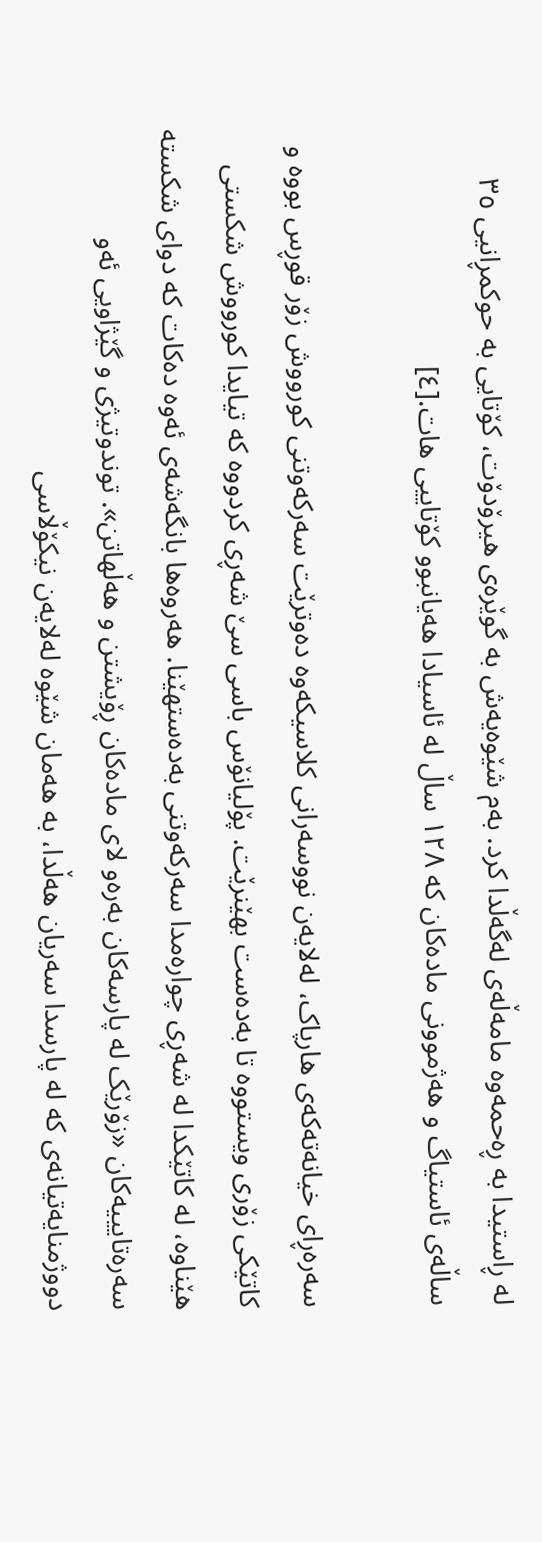لە ڕاستیدا بە ڕەحمەوە مامەڵەی لەگەڵدا کرد. بەم شێوەیەش بە گوێرەی ھیرۆدۆت، کۆتایی بە حوکمڕانیی ٣٥ ساڵەی ئاستیاگ و ھەژموونی مادەکان کە ١٢٨ ساڵ لە ئاسیادا ھەیانبوو کۆتاییی ھات.[٤]

سەرەڕای خیانەتەکەی ھارپاک، لەلایەن نووسەرانی کلاسیکەوە دەوترێت سەرکەوتنی کورووش زۆر قوڕس بووە و کاتێکی زۆری ویستووە تا بەدەست بھێنرێت. پۆلیانۆس باسی سێ شەڕی کردووە کە تیایدا کورووش شکستی ھێناوە، لە کاتێکدا لە شەڕی چوارەمدا سەرکەوتنی بەدەستھێنا. ھەروەھا بانگەشەی ئەوە دەکات کە دوای شکستە سەرەتایییەکان «زۆرێک لە پارسەکان بەرەو لای مادەکان ڕۆیشتن و ھەڵھاتن». توندوتیژی و گێژاویی ئەو دووژمنایەتیانەی کە لە پارسدا سەریان ھەڵدا، بە ھەمان شێوە لەلایەن نیکۆڵاسی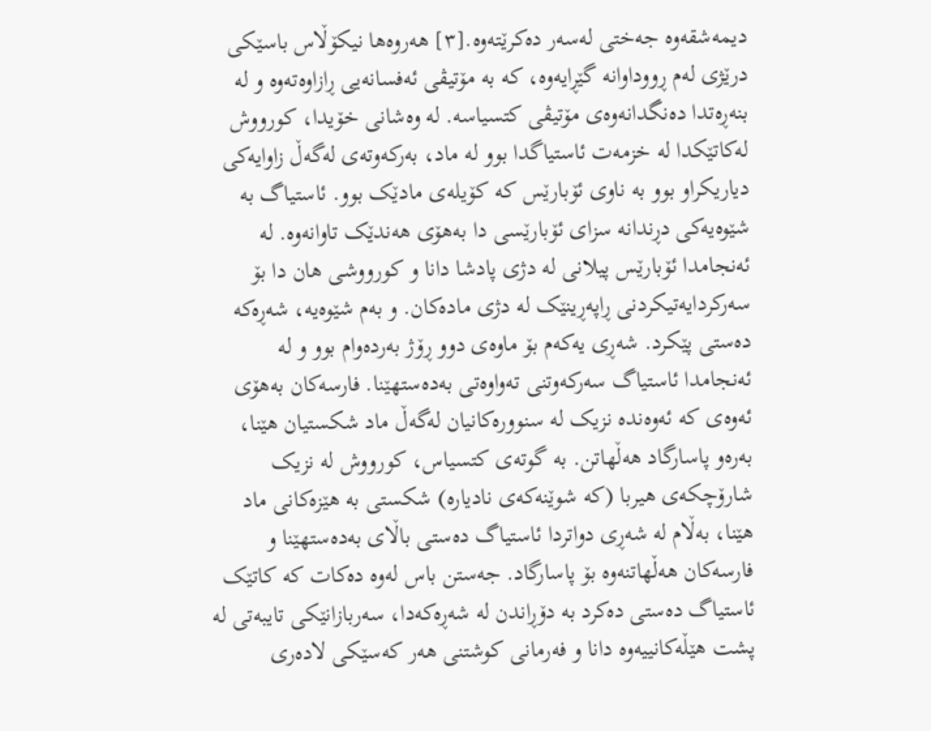دیمەشقەوە جەختی لەسەر دەکرێتەوە.[٣] ھەروەھا نیکۆڵاس باسێکی درێژی لەم ڕووداوانە گێڕایەوە، کە بە مۆتیڤی ئەفسانەیی ڕازاوەتەوە و لە بنەڕەتدا دەنگدانەوەی مۆتیڤی کتسیاسە. لە وەشانی خۆیدا، کورووش لەکاتێکدا لە خزمەت ئاستیاگدا بوو لە ماد، بەرکەوتەی لەگەڵ زاوایەکی دیاریکراو بوو بە ناوی ئۆبارێس کە کۆیلەی مادێک بوو. ئاستیاگ بە شێوەیەکی دڕندانە سزای ئۆبارێسی دا بەھۆی ھەندێک تاوانەوە. لە ئەنجامدا ئۆبارێس پیلانی لە دژی پادشا دانا و کورووشی ھان دا بۆ سەرکردایەتیکردنی ڕاپەڕینێک لە دژی مادەکان. و بەم شێوەیە، شەڕەکە دەستی پێکرد. شەڕی یەکەم بۆ ماوەی دوو ڕۆژ بەردەوام بوو و لە ئەنجامدا ئاستیاگ سەرکەوتنی تەواوەتی بەدەستھێنا. فارسەکان بەھۆی ئەوەی کە ئەوەندە نزیک لە سنوورەکانیان لەگەڵ ماد شکستیان ھێنا، بەرەو پاسارگاد ھەڵھاتن. بە گوتەی کتسیاس، کورووش لە نزیک شارۆچکەی ھیربا (کە شوێنەکەی نادیارە) شکستی بە ھێزەکانی ماد ھێنا، بەڵام لە شەڕی دواتردا ئاستیاگ دەستی باڵای بەدەستھێنا و فارسەکان ھەڵھاتنەوە بۆ پاسارگاد. جەستن باس لەوە دەکات کە کاتێک ئاستیاگ دەستی دەکرد بە دۆڕاندن لە شەڕەکەدا، سەربازانێکی تایبەتی لە پشت ھێڵەکانییەوە دانا و فەرمانی کوشتنی ھەر کەسێکی لادەری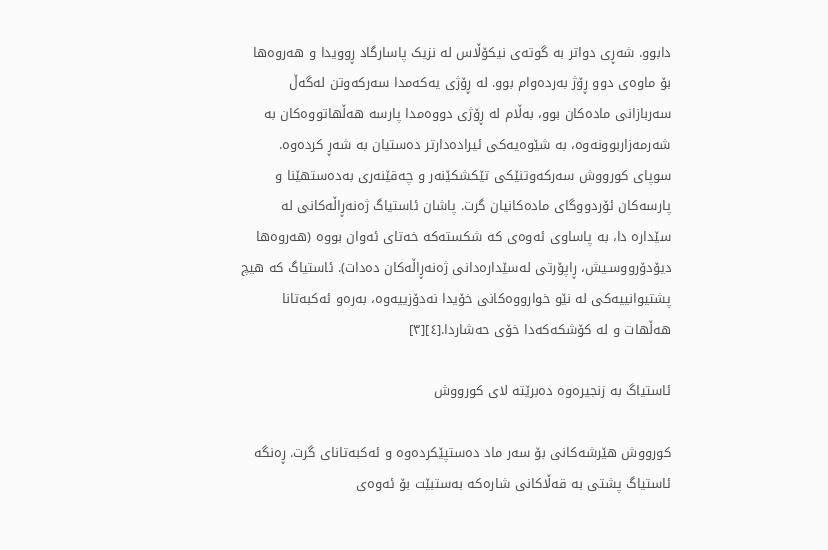دابوو. شەڕی دواتر بە گوتەی نیکۆڵاس لە نزیک پاسارگاد ڕوویدا و ھەروەھا بۆ ماوەی دوو ڕۆژ بەردەوام بوو. لە ڕۆژی یەکەمدا سەرکەوتن لەگەڵ سەربازانی مادەکان بوو، بەڵام لە ڕۆژی دووەمدا پارسە ھەڵھاتووەکان بە شەرمەزاربوونەوە، بە شێوەیەکی ئیرادەدارتر دەستیان بە شەڕ کردەوە. سوپای کورووش سەرکەوتنێکی تێکشکێنەر و چەقێنەری بەدەستھێنا و پارسەکان ئۆردووگای مادەکانیان گرت. پاشان ئاستیاگ ژەنەڕاڵەکانی لە سێدارە دا، بە پاساوی ئەوەی کە شکستەکە خەتای ئەوان بووە (ھەروەھا دیۆدۆرووسـیش، ڕاپۆرتی لەسێدارەدانی ژەنەڕاڵەکان دەدات). ئاستیاگ کە ھیچ پشتیوانییەکی لە نێو خوارووەکانی خۆیدا نەدۆزییەوە، بەرەو ئەکبەتانا ھەڵھات و لە کۆشکەکەدا خۆی حەشاردا.[٤][٣]

ئاستیاگ بە زنجیرەوە دەبرێتە لای کورووش

کورووش ھێرشەکانی بۆ سەر ماد دەستپێکردەوە و ئەکبەتانای گرت. ڕەنگە ئاستیاگ پشتی بە قەڵاکانی شارەکە بەستبێت بۆ ئەوەی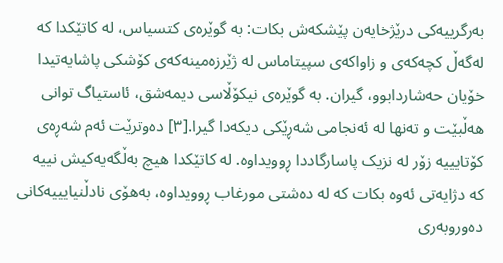بەرگرییەکی درێژخایەن پێشکەش بکات: بە گوێرەی کتسیاس، لە کاتێکدا کە لەگەڵ کچەکەی و زاواکەی سپیتاماس لە ژێرزەمینەکەی کۆشکی پاشایەتیدا خۆیان حەشاردابوو، گیران. بە گوێرەی نیکۆڵاسی دیمەشق، ئاستیاگ توانی ھەڵبێت و تەنھا لە ئەنجامی شەڕێکی دیکەدا گیرا.[٣] دەوترێت ئەم شەڕەی کۆتایییە زۆر لە نزیک پاسارگاددا ڕوویداوە. لە کاتێکدا ھیچ بەڵگەیەکیش نییە کە دژایەتی ئەوە بکات کە لە دەشتی مورغاب ڕوویداوە، بەھۆی نادڵنیایییەکانی دەوروبەری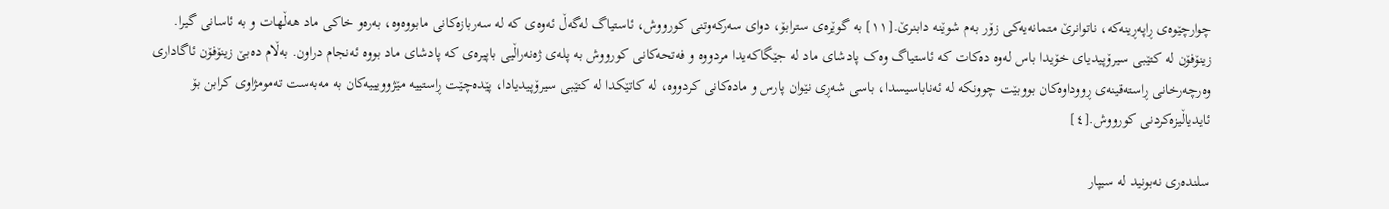چوارچێوەی ڕاپەڕینەکە، ناتوانرێ متمانەیەکی زۆر بەم شوێنە دابنرێ.[١١] بە گوێرەی سترابۆ، دوای سەرکەوتنی کورووش، ئاستیاگ لەگەڵ ئەوەی کە لە سەربازەکانی مابووەوە، بەرەو خاکی ماد ھەڵھات و بە ئاسانی گیرا. زینۆفۆن لە کتێبی سیرۆپیدیای خۆیدا باس لەوە دەکات کە ئاستیاگ وەک پادشای ماد لە جێگاکەیدا مردووە و فەتحەکانی کورووش بە پلەی ژەنەراڵیی باپیرەی کە پادشای ماد بووە ئەنجام دراون. بەڵام دەبێ زینۆفۆن ئاگاداری وەرچەرخانی ڕاستەقینەی ڕووداوەکان بووبێت چوونکە لە ئەناباسیسدا، باسی شەڕی نێوان پارس و مادەکانی کردووە، لە کاتێکدا لە کتێبی سیرۆپیدیادا، پێدەچێت ڕاستییە مێژوویییەکان بە مەبەست تەمومژاوی کرابن بۆ ئایدیاڵیزەکردنی کورووش.[٤]

سلندەری نەبونید لە سیپار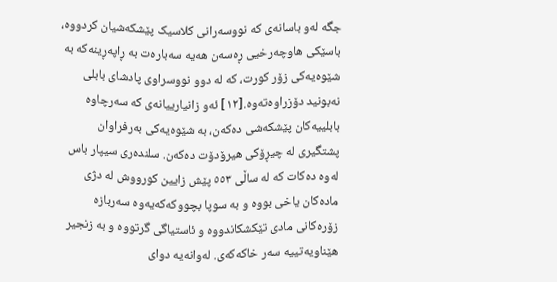جگە لەو باسانەی کە نووسەرانی کلاسیک پێشکەشیان کردووە، باسێکی ھاوچەرخیی ڕەسەن ھەیە سەبارەت بە ڕاپەڕینەکە بە شێوەیەکی زۆر کورت، کە لە دوو نووسراوی پادشای بابلی نەبونید دۆزراوەتەوە.[١٢] ئەو زانیارییانەی کە سەرچاوە بابلییەکان پێشکەشی دەکەن، بە شێوەیەکی بەرفراوان پشتگیری لە چیڕۆکی ھیرۆدۆت دەکەن. سلندەری سیپار باس لەوە دەکات کە لە ساڵی ٥٥٣ پێش زایین کورووش لە دژی مادەکان یاخی بووە و بە سوپا بچووکەکەیەوە سەربازە زۆرەکانی مادی تێکشکاندووە و ئاستیاگی گرتووە و بە زنجیر ھێناویەتییە سەر خاکەکەی. لەوانەیە دوای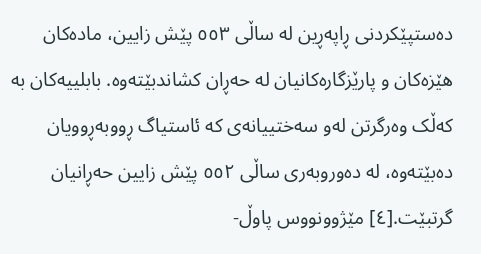دەستپێکردنی ڕاپەڕین لە ساڵی ٥٥٣ پێش زایین، مادەکان ھێزەکان و پارێزگارەکانیان لە حەڕان کشاندبێتەوە. بابلییەکان بە کەڵک وەرگرتن لەو سەختییانەی کە ئاستیاگ ڕووبەڕوویان دەبێتەوە، لە دەوروبەری ساڵی ٥٥٢ پێش زایین حەڕانیان گرتبێت.[٤] مێژوونووس پاوڵ-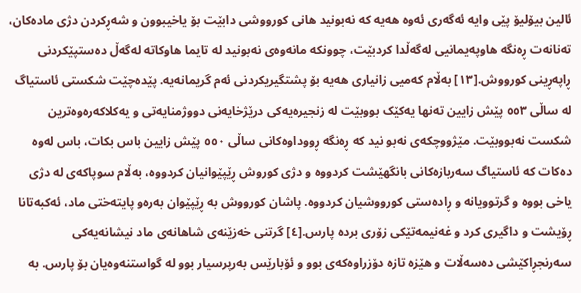ئالین بیۆلیۆ پێی وایە ئەگەری ئەوە ھەیە کە نەبونید ھانی کورووشی دابێت بۆ یاخیبوون و شەڕکردن دژی مادەکان، تەنانەت ڕەنگە ھاوپەیمانیی لەگەڵدا کردبێت، چوونکە مانەوەی نەبونید لە تایما ھاوکاتە لەگەڵ دەستپێکردنی ڕاپەڕینی کورووش.[١٣] بەڵام کەمیی زانیاری ھەیە بۆ پشتگیریکردنی ئەم گریمانەیە. پێدەچێت شکستی ئاستیاگ لە ساڵی ٥٥٣ پێش زایین تەنھا یەکێک بووبێت لە زنجیرەیەکی درێژخایەنی دووژمنایەتی و یەکلاکەرەوەترین شکست نەبووبێت. مێژووچکەی نەبو نید کە ڕەنگە ڕووداوەکانی ساڵی ٥٥٠ پێش زایین باس بکات، باس لەوە دەکات کە ئاستیاگ سەربازەکانی بانگھێشت کردووە و دژی کوروش ڕێپێوانیان کردووە، بەڵام سوپاکەی لە دژی یاخی بووە و گرتوویانە و ڕادەستی کورووشیان کردووە. پاشان کورووش بە ڕێپێوان بەرەو پایتەختی ماد، ئەکبەتانا ڕۆیشت و داگیری کرد و غەنیمەتێکی زۆری بردە پارس.[٤] گرتنی خەزێنەی شاھانەی ماد نیشانەیەکی سەرنجڕاکێشی دەسەڵات و ھێزە تازە دۆزراوەکەی بوو و ئۆبارێس بەرپرسیار بوو لە گواستنەوەیان بۆ پارس. بە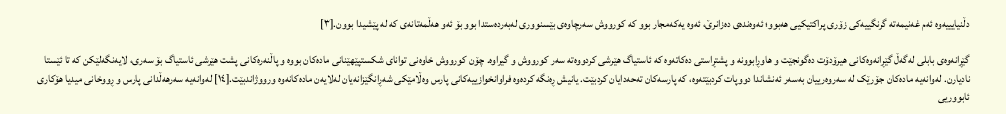دڵنیایییەوە ئەم غەنیمەتە گرنگییەکی زۆری پراکتیکیی ھەبوو؛ ئەوەندەی دەزانرێ، ئەوە یەکەمجار بوو کە کورووش سەرچاوەی بێسنووری لەبەردەستدا بوو بۆ ئەو ھەڵمەتانەی کە لە پێشیدا بوون.[٣]

گێڕانەوەی بابلی لەگەڵ گێڕانەوەکانی ھیرۆدۆت دەگونجێت و ھاوڕابوونە و پشتڕاستی دەکاتەوە کە ئاستیاگ ھێرشی کردووەتە سەر کورووش و گیراوە. چۆن کورووش خاوەنی توانای شکستپێھێنانی مادەکان بووە و پاڵنەرەکانی پشت ھێرشی ئاستیاگ بۆ سەری، لایەنگەلێکن کە تا ئێستا نادیارن. لەوانەیە مادەکان جۆرێک لە سەروەرییان بەسەر ئەنشاندا دووپات کردبێتەوە، کە پارسەکان تەحەدایان کردبێت. یانیش ڕەنگە کردەوە فراوانخوازییەکانی پارس وەڵامێکی شەڕانگێزانەیان لەلایەن مادەکانەوە ورووژاندبێت.[١٤] لەوانەیە سەرھەڵدانی پارس و ڕووخانی میدیا ھۆکاری ئابووریی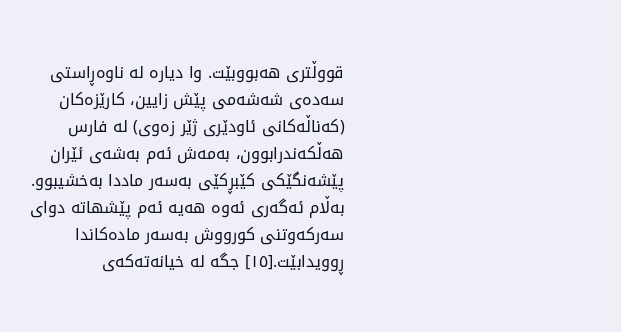قووڵتری ھەبووبێت. وا دیارە لە ناوەڕاستی سەدەی شەشەمی پێش زایین، کارێزەکان (کەناڵەکانی ئاودێری ژێر زەوی) لە فارس ھەڵکەندرابوون، بەمەش ئەم بەشەی ئێران پێشەنگێکی کێبڕکێی بەسەر ماددا بەخشیبوو. بەڵام ئەگەری ئەوە ھەیە ئەم پێشھاتە دوای سەرکەوتنی کورووش بەسەر مادەکاندا ڕوویدابێت.[١٥] جگە لە خیانەتەکەی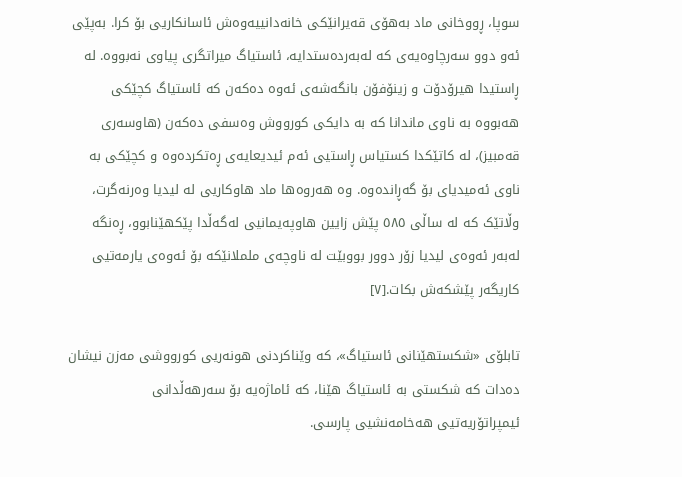سوپا، ڕووخانی ماد بەھۆی قەیرانێکی خانەدانییەوەش ئاسانکاریی بۆ کرا. بەپێی ئەو دوو سەرچاوەیەی کە لەبەردەستدایە، ئاستیاگ میراتگری پیاوی نەبووە. لە ڕاستیدا ھیرۆدۆت و زینۆفۆن بانگەشەی ئەوە دەکەن کە ئاستیاگ کچێکی ھەبووە بە ناوی ماندانا کە بە دایکی کورووش وەسفی دەکەن (ھاوسەری قەمبیز)، لە کاتێکدا کستیاس ڕاستیی ئەم ئیدیعایەی ڕەتکردەوە و کچێکی بە ناوی ئەمیدیای بۆ گەڕاندەوە. وە ھەروەھا ماد ھاوکاریی لە لیدیا وەرنەگرت، وڵاتێک کە لە ساڵی ٥٨٥ پێش زایین ھاوپەیمانیی لەگەڵدا پێکھێنابوو، ڕەنگە لەبەر ئەوەی لیدیا زۆر دوور بووبێت لە ناوچەی ململانێکە بۆ ئەوەی یارمەتیی کاریگەر پێشکەش بکات.[٧]

تابلۆی «شکستھێنانی ئاستیاگ»، کە وێناکردنی ھونەریی کورووشی مەزن نیشان دەدات کە شکستی بە ئاستیاگ ھێنا، کە ئاماژەیە بۆ سەرھەڵدانی ئیمپراتۆریەتیی ھەخامەنشیی پارسی.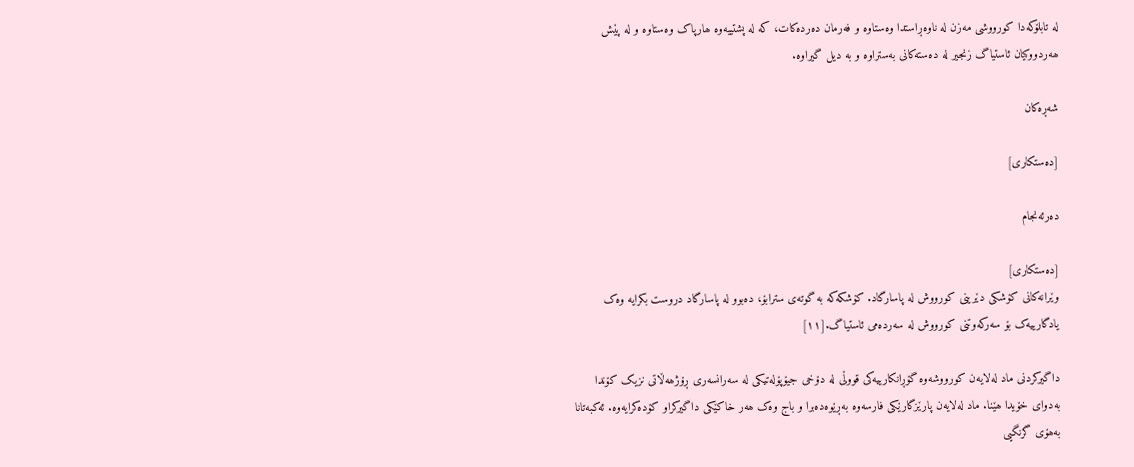لە تابلۆکەدا کورووشی مەزن لە ناوەڕاستدا وەستاوە و فەرمان دەردەکات، کە لە پشتییەوە ھارپاک وەستاوە و لە پێش ھەردووکیان ئاستیاگ زنجیر لە دەستەکانی بەستراوە و بە دیل گیراوە.

شەڕەکان

[دەستکاری]

دەرئەنجام

[دەستکاری]
وێرانەکانی کۆشکی دێرینی کورووش لە پاسارگاد. کۆشکەکە بە گوتەی سترابۆ، دەبوو لە پاسارگاد دروست بکرایە وەک یادگارییەک بۆ سەرکەوتنی کورووش لە سەردەمی ئاستیاگ.[١١]

داگیرکردنی ماد لەلایەن کورووشەوە گۆڕانکارییەکی قووڵی لە دۆخی جیۆپۆلەتیکی لە سەرانسەری ڕۆژھەڵاتی نزیک کۆندا بەدوای خۆیدا ھێنا. ماد لەلایەن پارێزگارێکی فارسەوە بەڕێوەدەبرا و باج وەک ھەر خاکێکی داگیرکراو کۆدەکرایەوە. ئەکبەتانا بەھۆی گرنگیی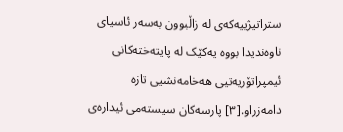ستراتیژییەکەی لە زاڵبوون بەسەر ئاسیای ناوەندیدا بووە یەکێک لە پایتەختەکانی ئیمپراتۆریەتیی ھەخامەنشیی تازە دامەزراو.[٣] پارسەکان سیستەمی ئیدارەی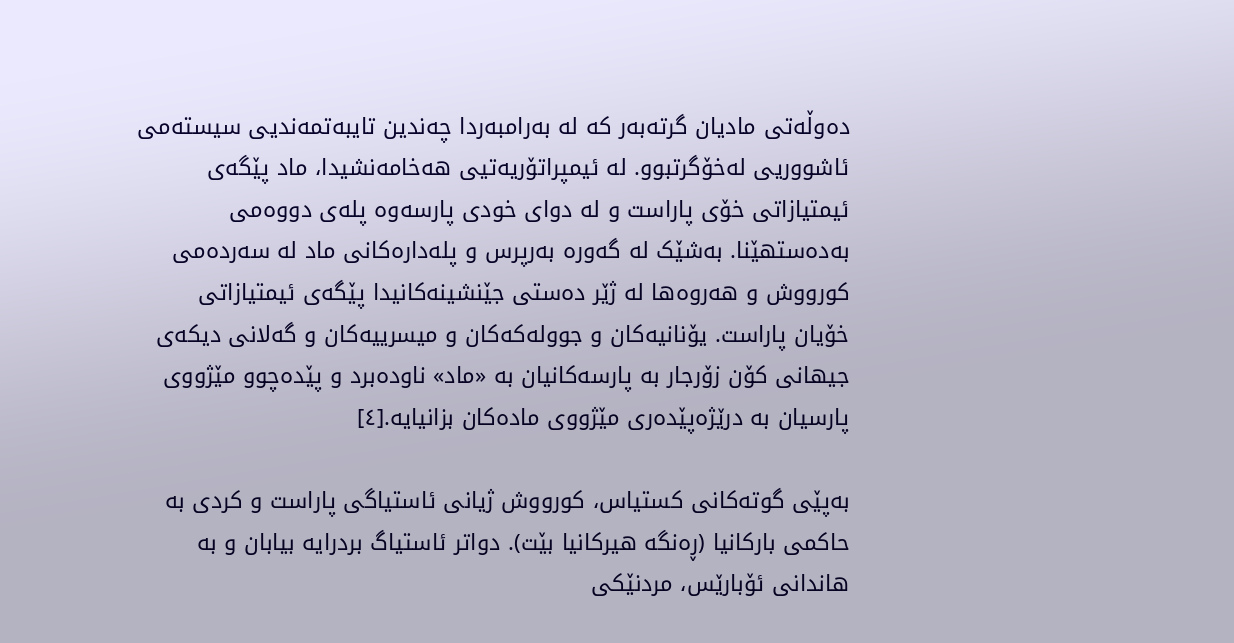دەوڵەتی مادیان گرتەبەر کە لە بەرامبەردا چەندین تایبەتمەندیی سیستەمی ئاشووریی لەخۆگرتبوو. لە ئیمپراتۆریەتیی ھەخامەنشیدا، ماد پێگەی ئیمتیازاتی خۆی پاراست و لە دوای خودی پارسەوە پلەی دووەمی بەدەستھێنا. بەشێک لە گەورە بەرپرس و پلەدارەکانی ماد لە سەردەمی کورووش و ھەروەھا لە ژێر دەستی جێنشینەکانیدا پێگەی ئیمتیازاتی خۆیان پاراست. یۆنانیەکان و جوولەکەکان و میسرییەکان و گەلانی دیکەی جیھانی کۆن زۆرجار بە پارسەکانیان بە «ماد» ناودەبرد و پێدەچوو مێژووی پارسیان بە درێژەپێدەری مێژووی مادەکان بزانیایە.[٤]

بەپێی گوتەکانی کستیاس، کورووش ژیانی ئاستیاگی پاراست و کردی بە حاکمی بارکانیا (ڕەنگە ھیرکانیا بێت). دواتر ئاستیاگ بردرایە بیابان و بە ھاندانی ئۆبارێس، مردنێکی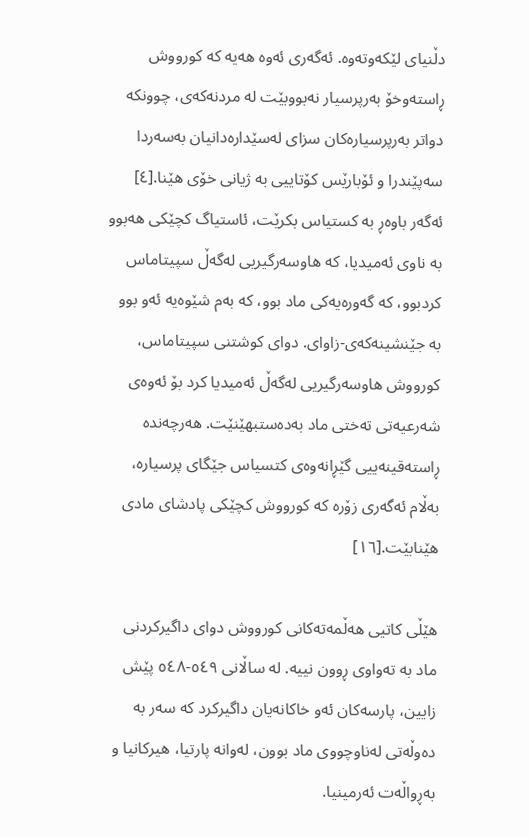دڵنیای لێکەوتەوە. ئەگەری ئەوە ھەیە کە کورووش ڕاستەوخۆ بەرپرسیار نەبووبێت لە مردنەکەی، چوونکە دواتر بەرپرسیارەکان سزای لەسێدارەدانیان بەسەردا سەپێندرا و ئۆبارێس کۆتاییی بە ژیانی خۆی ھێنا.[٤] ئەگەر باوەڕ بە کستیاس بکرێت، ئاستیاگ کچێکی ھەبوو بە ناوی ئەمیدیا، کە ھاوسەرگیریی لەگەڵ سپیتاماس کردبوو، کە گەورەیەکی ماد بوو، کە بەم شێوەیە ئەو بوو بە جێنشینەکەی-زاوای. دوای کوشتنی سپیتاماس، کورووش ھاوسەرگیریی لەگەڵ ئەمیدیا کرد بۆ ئەوەی شەرعیەتی تەختی ماد بەدەستبھێنێت. ھەرچەندە ڕاستەقینەییی گێڕانەوەی کتسیاس جێگای پرسیارە، بەڵام ئەگەری زۆرە کە کورووش کچێکی پادشای مادی ھێنابێت.[١٦]

ھێڵی کاتیی ھەڵمەتەکانی کورووش دوای داگیرکردنی ماد بە تەواوی ڕوون نییە. لە ساڵانی ٥٤٩-٥٤٨ پێش زایین، پارسەکان ئەو خاکانەیان داگیرکرد کە سەر بە دەوڵەتی لەناوچووی ماد بوون، لەوانە پارتیا، ھیرکانیا و بەڕواڵەت ئەرمینیا.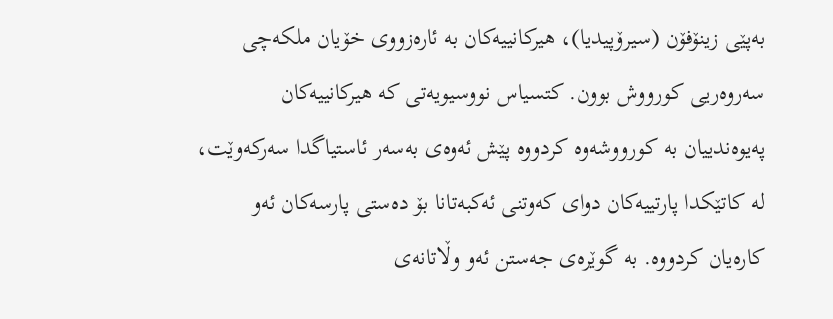بەپێی زینۆفۆن (سیرۆپیدیا)، ھیرکانییەکان بە ئارەزووی خۆیان ملکەچی سەروەریی کورووش بوون. کتسیاس نووسیویەتی کە ھیرکانییەکان پەیوەندییان بە کورووشەوە کردووە پێش ئەوەی بەسەر ئاستیاگدا سەرکەوێت، لە کاتێکدا پارتییەکان دوای کەوتنی ئەکبەتانا بۆ دەستی پارسەکان ئەو کارەیان کردووە. بە گوێرەی جەستن ئەو وڵاتانەی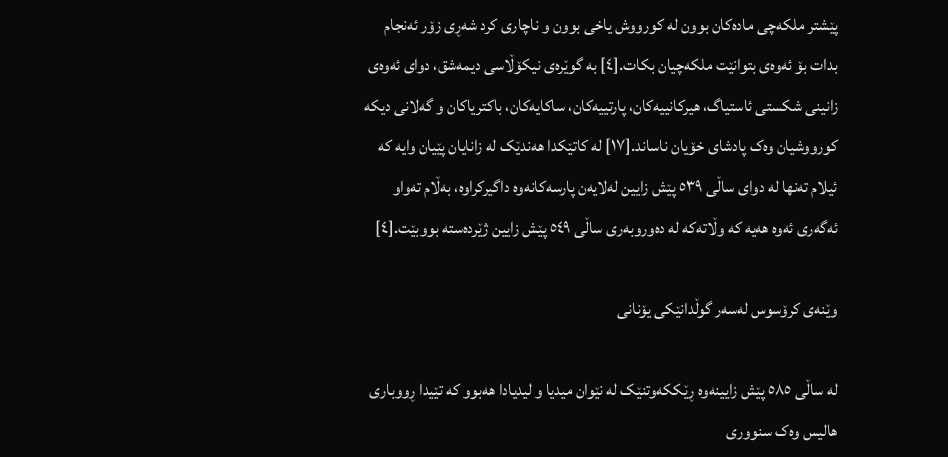پێشتر ملکەچی مادەکان بوون لە کورووش یاخی بوون و ناچاری کرد شەڕی زۆر ئەنجام بدات بۆ ئەوەی بتوانێت ملکەچیان بکات.[٤] بە گوێرەی نیکۆڵاسی دیمەشق، دوای ئەوەی زانینی شکستی ئاستیاگ، ھیرکانییەکان، پارتییەکان، ساکایەکان، باکتریاکان و گەلانی دیکە کورووشیان وەک پادشای خۆیان ناساند.[١٧] لە کاتێکدا ھەندێک لە زانایان پێیان وایە کە ئیلام تەنھا لە دوای ساڵی ٥٣٩ پێش زایین لەلایەن پارسەکانەوە داگیرکراوە، بەڵام تەواو ئەگەری ئەوە ھەیە کە وڵاتەکە لە دەوروبەری ساڵی ٥٤٩ پێش زایین ژێردەستە بووبێت.[٤]

وێنەی کرۆسوس لەسەر گوڵدانێکی یۆنانی

لە ساڵی ٥٨٥ پێش زایینەوە ڕێککەوتنێک لە نێوان میدیا و لیدیادا ھەبوو کە تێیدا ڕووباری ھالیس وەک سنووری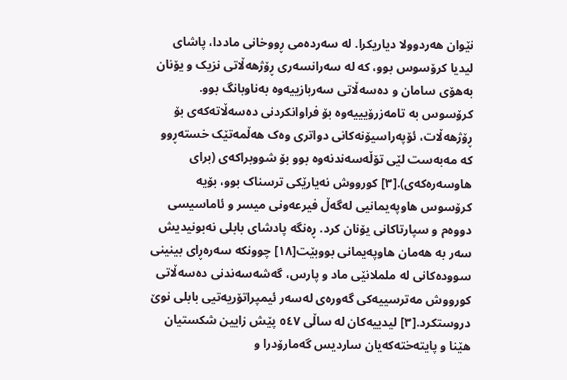نێوان ھەردوولا دیاریکرا. لە سەردەمی ڕووخانی ماددا، پاشای لیدیا کرۆسوس بوو، کە لە سەرانسەری ڕۆژھەڵاتی نزیک و یۆنان بەھۆی سامان و دەسەڵاتی سەربازییەوە بەناوبانگ بوو. کرۆسوس بە تامەزرۆیییەوە بۆ فراوانکردنی دەسەڵاتەکەی بۆ ڕۆژھەڵات، ئۆپەراسیۆنەکانی دواتری وەک ھەڵمەتێک خستەڕوو کە مەبەست لێی تۆڵەسەندنەوە بوو بۆ شووبراکەی (برای ھاوسەرەکەی).[٣] کورووش نەیارێکی ترسناک بوو، بۆیە کرۆسوس ھاوپەیمانیی لەگەڵ فیرعەونی میسر و ئاماسیسی دووەم و سپارتاکانی یۆنان کرد. ڕەنگە پادشای بابلی نەبونیدیش سەر بە ھەمان ھاوپەیمانی بووبێت[١٨] چوونکە سەرەڕای بینینی سوودەکانی لە ململانێی ماد و پارس، گەشەسەندنی دەسەڵاتی کورووش مەترسییەکی گەورەی لەسەر ئیمپراتۆریەتیی بابلی نوێ دروستکرد.[٣] لیدییەکان لە ساڵی ٥٤٧ پێش زایین شکستیان ھێنا و پایتەختەکەیان ساردیس گەمارۆدرا و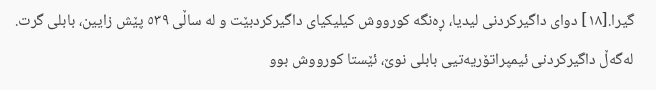گیرا.[١٨] دوای داگیرکردنی لیدیا، ڕەنگە کورووش کیلیکیای داگیرکردبێت و لە ساڵی ٥٣٩ پێش زایین، بابلی گرت. لەگەڵ داگیرکردنی ئیمپراتۆریەتیی بابلی نوێ، ئێستا کورووش بوو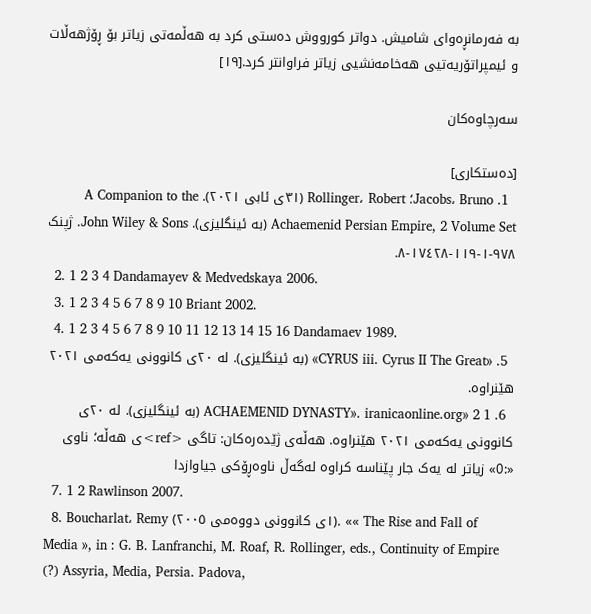بە فەرمانڕەوای شامیش. دواتر کورووش دەستی کرد بە ھەڵمەتی زیاتر بۆ ڕۆژھەڵات و ئیمپراتۆریەتیی ھەخامەنشیی زیاتر فراوانتر کرد.[١٩]

سەرچاوەکان

[دەستکاری]
  1. Jacobs، Bruno؛ Rollinger، Robert (٣١ی ئابی ٢٠٢١). A Companion to the Achaemenid Persian Empire, 2 Volume Set (بە ئینگلیزی). John Wiley & Sons. ژپنک ٩٧٨-١-١١٩-١٧٤٢٨-٨.
  2. 1 2 3 4 Dandamayev & Medvedskaya 2006.
  3. 1 2 3 4 5 6 7 8 9 10 Briant 2002.
  4. 1 2 3 4 5 6 7 8 9 10 11 12 13 14 15 16 Dandamaev 1989.
  5. «CYRUS iii. Cyrus II The Great» (بە ئینگلیزی). لە ٢٠ی کانوونی یەکەمی ٢٠٢١ ھێنراوە.
  6. 1 2 «ACHAEMENID DYNASTY». iranicaonline.org (بە ئینگلیزی). لە ٢٠ی کانوونی یەکەمی ٢٠٢١ ھێنراوە. ھەڵەی ژێدەرەکان: تاگی <ref>ی ھەڵە؛ ناوی «:0» زیاتر لە یەک جار پێناسە کراوە لەگەڵ ناوەڕۆکی جیاوازدا
  7. 1 2 Rawlinson 2007.
  8. Boucharlat، Remy (١ی کانوونی دووەمی ٢٠٠٥). «« The Rise and Fall of Media », in : G. B. Lanfranchi, M. Roaf, R. Rollinger, eds., Continuity of Empire (?) Assyria, Media, Persia. Padova,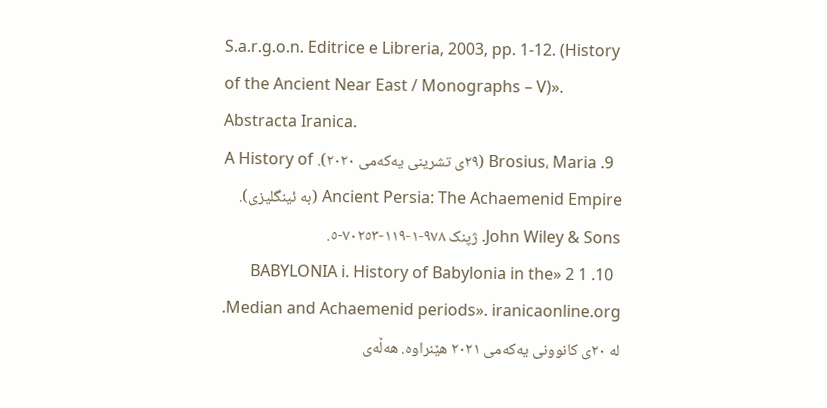S.a.r.g.o.n. Editrice e Libreria, 2003, pp. 1-12. (History of the Ancient Near East / Monographs – V)». Abstracta Iranica.
  9. Brosius، Maria (٢٩ی تشرینی یەکەمی ٢٠٢٠). A History of Ancient Persia: The Achaemenid Empire (بە ئینگلیزی). John Wiley & Sons. ژپنک ٩٧٨-١-١١٩-٧٠٢٥٣-٥.
  10. 1 2 «BABYLONIA i. History of Babylonia in the Median and Achaemenid periods». iranicaonline.org. لە ٢٠ی کانوونی یەکەمی ٢٠٢١ ھێنراوە. ھەڵەی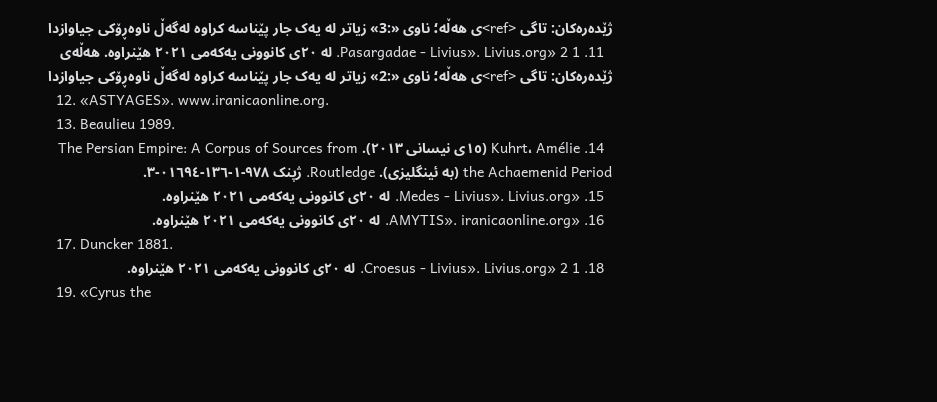ژێدەرەکان: تاگی <ref>ی ھەڵە؛ ناوی «:3» زیاتر لە یەک جار پێناسە کراوە لەگەڵ ناوەڕۆکی جیاوازدا
  11. 1 2 «Pasargadae - Livius». Livius.org. لە ٢٠ی کانوونی یەکەمی ٢٠٢١ ھێنراوە. ھەڵەی ژێدەرەکان: تاگی <ref>ی ھەڵە؛ ناوی «:2» زیاتر لە یەک جار پێناسە کراوە لەگەڵ ناوەڕۆکی جیاوازدا
  12. «ASTYAGES». www.iranicaonline.org.
  13. Beaulieu 1989.
  14. Kuhrt، Amélie (١٥ی نیسانی ٢٠١٣). The Persian Empire: A Corpus of Sources from the Achaemenid Period (بە ئینگلیزی). Routledge. ژپنک ٩٧٨-١-١٣٦-٠١٦٩٤-٣.
  15. «Medes - Livius». Livius.org. لە ٢٠ی کانوونی یەکەمی ٢٠٢١ ھێنراوە.
  16. «AMYTIS». iranicaonline.org. لە ٢٠ی کانوونی یەکەمی ٢٠٢١ ھێنراوە.
  17. Duncker 1881.
  18. 1 2 «Croesus - Livius». Livius.org. لە ٢٠ی کانوونی یەکەمی ٢٠٢١ ھێنراوە.
  19. «Cyrus the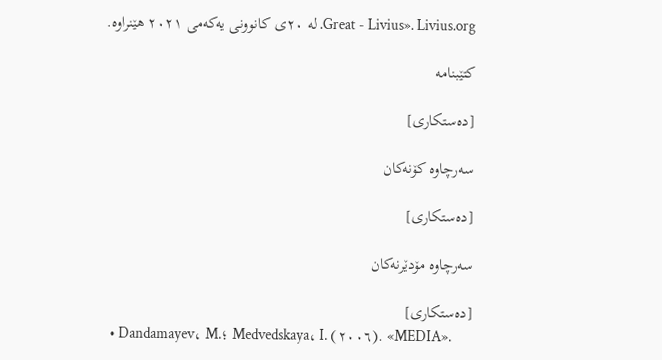Great - Livius». Livius.org. لە ٢٠ی کانوونی یەکەمی ٢٠٢١ ھێنراوە.

کتێبنامە

[دەستکاری]

سەرچاوە کۆنەکان

[دەستکاری]

سەرچاوە مۆدێرنەکان

[دەستکاری]
  • Dandamayev، M.؛ Medvedskaya، I. (٢٠٠٦). «MEDIA».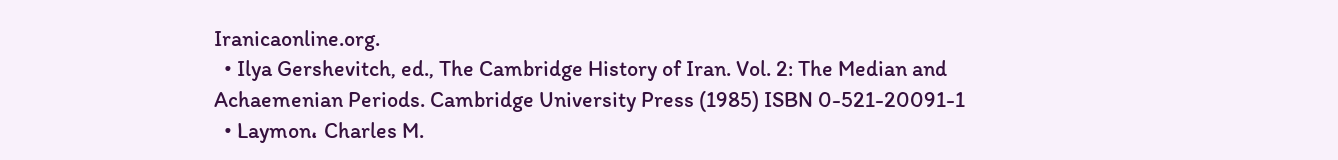Iranicaonline.org.
  • Ilya Gershevitch, ed., The Cambridge History of Iran. Vol. 2: The Median and Achaemenian Periods. Cambridge University Press (1985) ISBN 0-521-20091-1
  • Laymon، Charles M.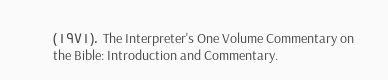(١٩٧١). The Interpreter's One Volume Commentary on the Bible: Introduction and Commentary.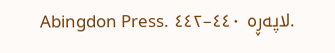Abingdon Press. لاپەڕە ٤٤٠–٤٤٢.